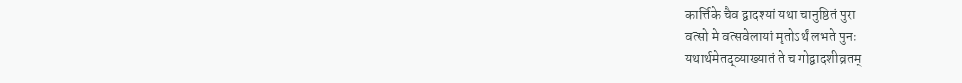कार्त्तिके चैव द्वादश्यां यथा चानुष्ठितं पुरा
वत्सो मे वत्सवेलायां मृतोऽर्थं लभते पुनः
यथार्थमेतद्व्याख्यातं ते च गोद्वादशीव्रतम्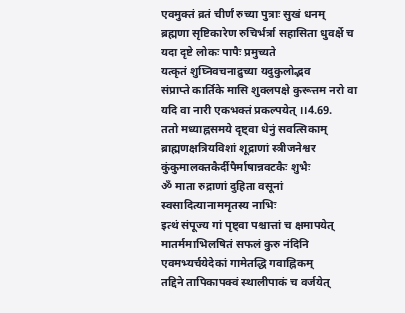एवमुक्तं व्रतं चीर्णं रुच्या पुत्राः सुखं धनम्
ब्रह्मणा सृष्टिकारेण रुचिर्भर्त्रा सहासिता धुवर्क्षे च यदा दृष्टे लोकः पापैः प्रमुच्यते
यत्कृतं शुघ्निवचनाद्रुच्या यदुकुलोद्भव
संप्राप्ते कार्तिके मासि शुक्लपक्षे कुरूत्तम नरो वा यदि वा नारी एकभक्तं प्रकल्पयेत् ।।4.69.
ततो मध्याह्नसमये दृष्ट्वा धेनुं सवत्सिकाम्
ब्राह्मणक्षत्रियविशां शूद्राणां स्त्रीजनेश्वर
कुंकुमालक्तकैर्दीपैर्माषान्नवटकैः शुभैः
ॐ माता रुद्राणां दुहिता वसूनां स्वसादित्यानाममृतस्य नाभिः
इत्थं संपूज्य गां पृष्ट्वा पश्चात्तां च क्षमापयेत् मातर्ममाभिलषितं सफलं कुरु नंदिनि
एवमभ्यर्चयेदेकां गामेतद्धि गवाह्निकम्
तद्दिने तापिकापक्वं स्थालीपाकं च वर्जयेत्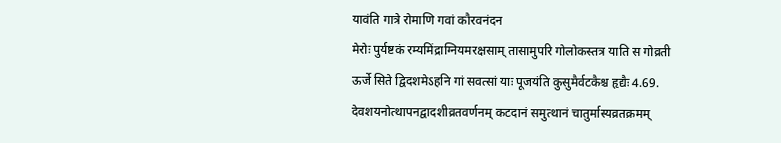यावंति गात्रे रोमाणि गवां कौरवनंदन
मेरोः पुर्यष्टकं रम्यमिंद्राग्नियमरक्षसाम् तासामुपरि गोलोकस्तत्र याति स गोव्रती
ऊर्जे सिते द्विदशमेऽहनि गां सवत्सां याः पूजयंति कुसुमैर्वटकैश्च हृद्यैः 4.69.
देवशयनोत्थापनद्वादशीव्रतवर्णनम् कटदानं समुत्थानं चातुर्मास्यव्रतक्रमम्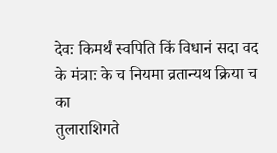देवः किमर्थं स्वपिति किं विधानं सदा वद
के मंत्राः के च नियमा व्रतान्यथ क्रिया च का
तुलाराशिगते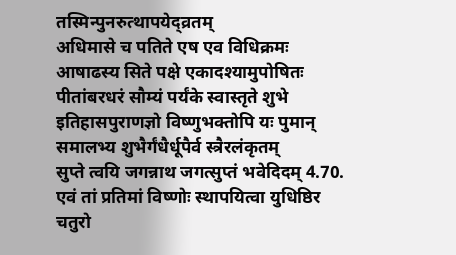तस्मिन्पुनरुत्थापयेद्व्रतम्
अधिमासे च पतिते एष एव विधिक्रमः
आषाढस्य सिते पक्षे एकादश्यामुपोषितः
पीतांबरधरं सौम्यं पर्यंके स्वास्तृते शुभे
इतिहासपुराणज्ञो विष्णुभक्तोपि यः पुमान्
समालभ्य शुभैर्गंधैर्धूपैर्व स्त्रैरलंकृतम्
सुप्ते त्वयि जगन्नाथ जगत्सुप्तं भवेदिदम् 4.70.
एवं तां प्रतिमां विष्णोः स्थापयित्वा युधिष्ठिर
चतुरो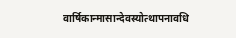वार्षिकान्मासान्देवस्योत्थापनावधि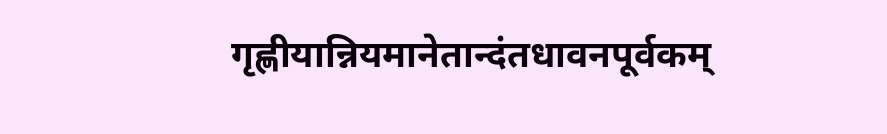गृह्णीयान्नियमानेतान्दंतधावनपूर्वकम्